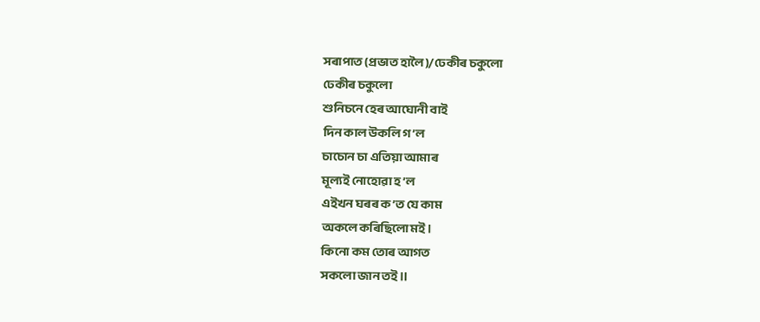সৰাপাত (প্ৰভাত হালৈ)/ঢেকীৰ চকুলো
ঢেকীৰ চকুলো
শুনিচনে হেৰ আঘোনী বাই
দিন কাল উকলি গ’ল
চাচোন চা এতিয়া আমাৰ
মূল্যই নোহোৱা হ’ল
এইখন ঘৰৰ ক’ত যে কাম
অকলে কৰিছিলো মই।
কিনো কম তোৰ আগত
সকলো জান তই॥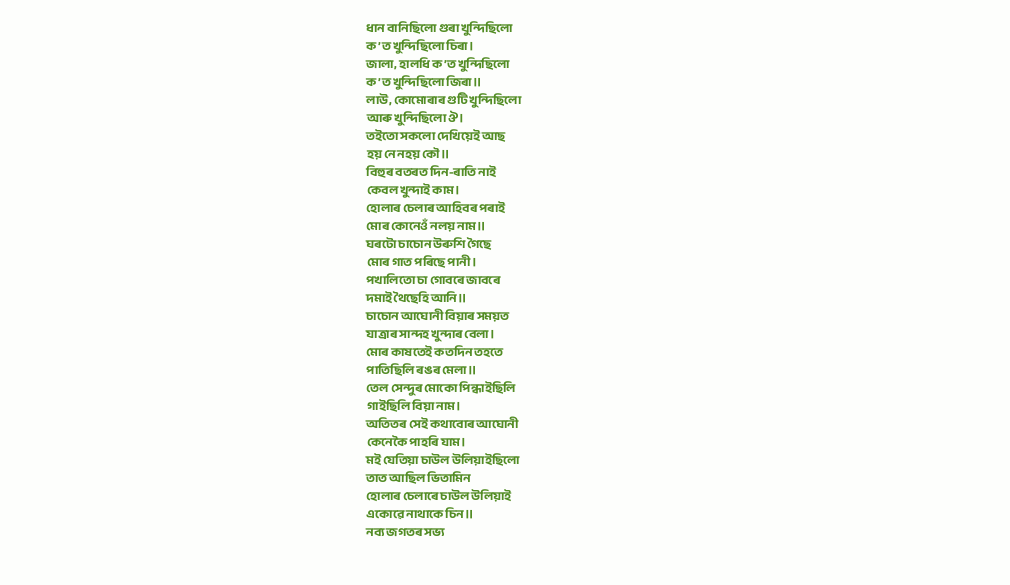ধান বানিছিলো গুৰা খুন্দিছিলো
ক’ত খুন্দিছিলো চিৰা।
জালা, হালধি ক’ত খুন্দিছিলো
ক’ত খুন্দিছিলো জিৰা॥
লাউ, কোমোৰাৰ গুটি খুন্দিছিলো
আৰু খুন্দিছিলো ঔ।
তইতো সকলো দেখিয়েই আছ
হয় নে নহয় কৌ॥
বিহুৰ বতৰত দিন-ৰাতি নাই
কেবল খুন্দাই কাম।
হোলাৰ চেলাৰ আহিবৰ পৰাই
মোৰ কোনেওঁ নলয় নাম॥
ঘৰটো চাচোন উৰুশি গৈছে
মোৰ গাত পৰিছে পানী।
পখালিতো চা গোবৰে জাবৰে
দমাই থৈছেহি আনি॥
চাচোন আঘোনী বিয়াৰ সময়ত
যাত্ৰাৰ সান্দহ খুন্দাৰ বেলা।
মোৰ কাষতেই কতদিন তহতে
পাতিছিলি ৰঙৰ মেলা॥
তেল সেন্দুৰ মোকো পিন্ধাইছিলি
গাইছিলি বিয়া নাম।
অতিতৰ সেই কথাবোৰ আঘোনী
কেনেকৈ পাহৰি যাম।
মই যেতিয়া চাউল উলিয়াইছিলো
তাত আছিল ভিতামিন
হোলাৰ চেলাৰে চাউল উলিয়াই
একোৱে নাথাকে চিন॥
নব্য জগতৰ সভ্য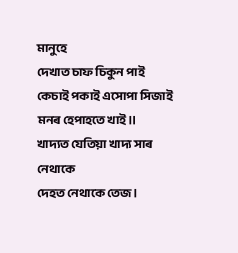মানুহে
দেখাত চাফ চিকুন পাই
কেচাই পকাই এসোপা সিজাই
মনৰ হেপাহতে খাই॥
খাদ্যত যেতিয়া খাদ্য সাৰ নেথাকে
দেহত নেথাকে তেজ।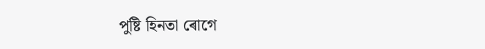পুষ্টি হিনতা ৰোগে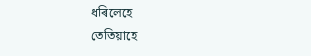ধৰিলেহে
তেতিয়াহে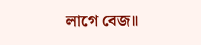লাগে বেজ॥